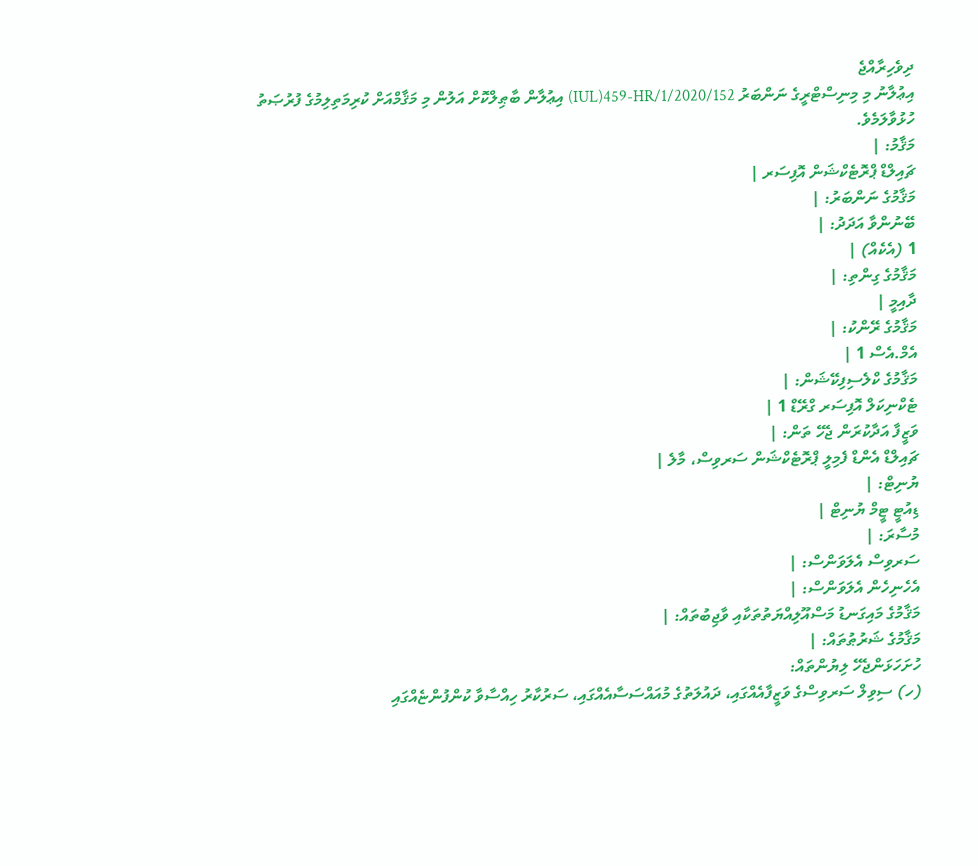ދިވެހިރާއްޖެ
އިޢުލާނު މި މިނިސްޓްރީގެ ނަންބަރު IUL)459-HR/1/2020/152) އިޢުލާން ބާޠިލްކޮށް އަލުން މި މަޤާމްއަށް ކުރިމަތިލިމުގެ ފުރުޞަތު ހުޅުވާލަމެވެ.
މަޤާމު: |
ޗައިލްޑް ޕްރޮޓެކްޝަން އޮފިސަރ |
މަޤާމުގެ ނަންބަރު: |
ބޭނުންވާ އަދަދު: |
1 (އެކެއް) |
މަޤާމުގެ ގިންތި: |
ދާއިމީ |
މަޤާމުގެ ރޭންކު: |
އެމް.އެސް 1 |
މަޤާމުގެ ކްލެސިފިކޭޝަން: |
ޓެކްނިކަލް އޮފިސަރ ގްރޭޑް 1 |
ވަޒީފާ އަދާކުރަން ޖެހޭ ތަން: |
ޗައިލްޑް އެންޑް ފެމިލީ ޕްރޮޓެކްޝަން ސަރވިސް، މާލެ |
ޔުނިޓް: |
ޑިއުޓީ ޓީމް ޔުނިޓް |
މުސާރަ: |
ސަރވިސް އެލަވަންސް: |
އެހެނިހެން އެލަވަންސް: |
މަޤާމުގެ މައިގަނޑު މަސްއޫލިއްޔަތުތަކާއި ވާޖިބުތައް: |
މަޤާމުގެ ޝަރުޠުތައް: |
ހުށަހަޅަންޖެހޭ ލިޔުންތައް:
(ހ) ސިވިލް ސަރވިސްގެ ވަޒީފާއެއްގައި، ދައުލަތުގެ މުއައްސަސާއެއްގައި، ސަރުކާރު ހިއްސާވާ ކުންފުންޏެއްގައި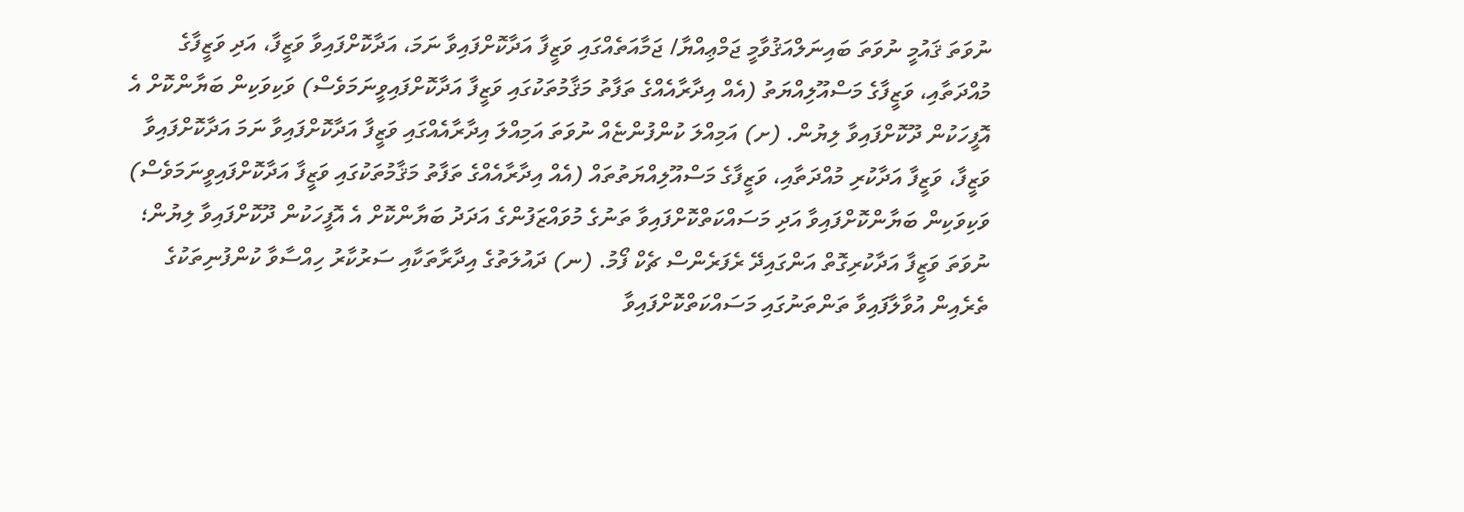ނުވަތަ ޤައުމީ ނުވަތަ ބައިނަލްއަޤުވާމީ ޖަމްޢިއްޔާ/ ޖަމާއަތެއްގައި ވަޒީފާ އަދާކޮށްފައިވާ ނަމަ، އަދާކޮށްފައިވާ ވަޒީފާ، އަދި ވަޒީފާގެ މުއްދަތާއި، ވަޒީފާގެ މަސްއޫލިއްޔަތު (އެއް އިދާރާއެއްގެ ތަފާތު މަޤާމުތަކުގައި ވަޒީފާ އަދާކޮށްފައިވީނަމަވެސް) ވަކިވަކިން ބަޔާންކޮށް އެ އޮފީހަކުން ދޫކޮށްފައިވާ ލިޔުން. (ށ) އަމިއްލަ ކުންފުންޏެއް ނުވަތަ އަމިއްލަ އިދާރާއެއްގައި ވަޒީފާ އަދާކޮށްފައިވާ ނަމަ އަދާކޮށްފައިވާ ވަޒީފާ، ވަޒީފާ އަދާކުރި މުއްދަތާއި، ވަޒީފާގެ މަސްއޫލިއްޔަތުތައް (އެއް އިދާރާއެއްގެ ތަފާތު މަޤާމުތަކުގައި ވަޒީފާ އަދާކޮށްފައިވީނަމަވެސް) ވަކިވަކިން ބަޔާންކޮށްފައިވާ އަދި މަސައްކަތްކޮށްފައިވާ ތަނުގެ މުވައްޒަފުންގެ އަދަދު ބަޔާންކޮށް އެ އޮފީހަކުން ދޫކޮށްފައިވާ ލިޔުން؛ ނުވަތަ ވަޒީފާ އަދާކުރިގޮތް އަންގައިދޭ ރެފަރެންސް ޗެކް ފޯމު. (ނ) ދައުލަތުގެ އިދާރާތަކާއި ސަރުކާރު ހިއްސާވާ ކުންފުނިތަކުގެ ތެރެއިން އުވާލާފައިވާ ތަންތަނުގައި މަސައްކަތްކޮށްފައިވާ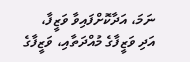ނަމަ، އަދާކޮށްފައިވާ ވަޒީފާ، އަދި ވަޒީފާގެ މުއްދަތާއި، ވަޒީފާގެ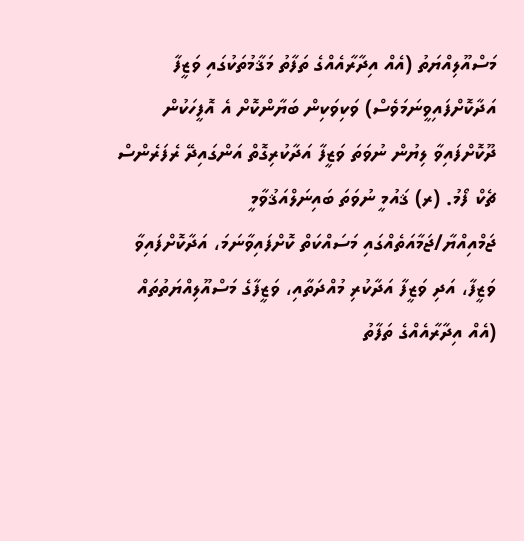މަސްއޫލިއްޔަތު (އެއް އިދާރާއެއްގެ ތަފާތު މަޤާމުތަކުގައި ވަޒީފާ އަދާކޮށްފައިވީނަމަވެސް) ވަކިވަކިން ބަޔާންކޮށް އެ އޮފީހަކުން ދޫކޮށްފައިވާ ލިޔުން ނުވަތަ ވަޒީފާ އަދާކުރިގޮތް އަންގައިދޭ ރެފަރެންސް ޗެކް ފޯމު. (ރ) ޤައުމީ ނުވަތަ ބައިނަލްއަޤުވާމީ ޖަމްއިއްޔާ/ޖަމާއަތެއްގައި މަސައްކަތް ކޮށްފައިވާނަމަ، އަދާކޮށްފައިވާ ވަޒީފާ، އަދި ވަޒީފާ އަދާކުރި މުއްދަތާއި، ވަޒީފާގެ މަސްއޫލިއްޔަތުތައް (އެއް އިދާރާއެއްގެ ތަފާތު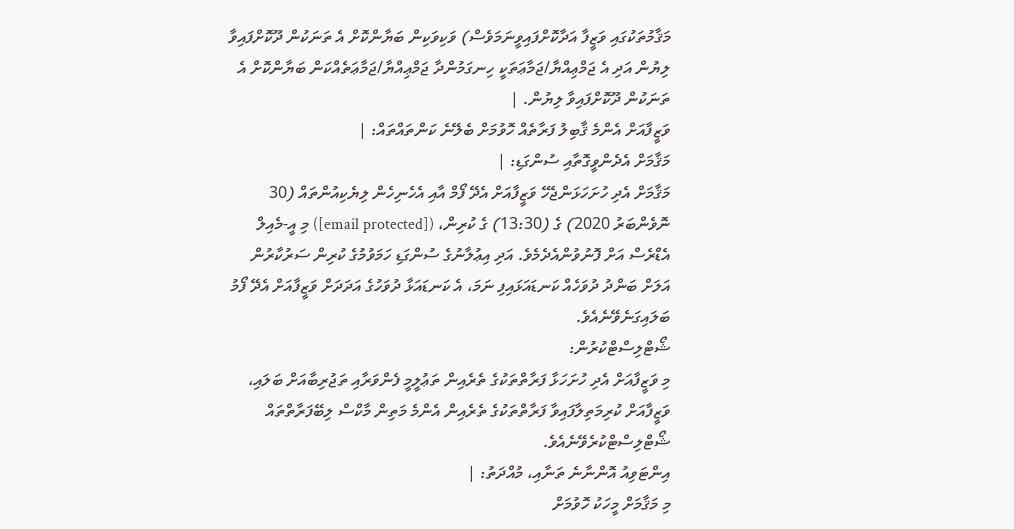މަޤާމުތަކުގައި ވަޒީފާ އަދާކޮށްފައިވީނަމަވެސް) ވަކިވަކިން ބަޔާންކޮށް އެ ތަނަކުން ދޫކޮށްފައިވާ ލިޔުން އަދި އެ ޖަމްޢިއްޔާ/ޖަމާޢަތަކީ ހިނގަމުންދާ ޖަމްޢިއްޔާ/ޖަމާޢަތެއްކަން ބަޔާންކޮށް އެ ތަނަކުން ދޫކޮށްފައިވާ ލިޔުން. |
ވަޒީފާއަށް އެންމެ ޤާބިލު ފަރާތެއް ހޮވުމަށް ބެލޭނެ ކަންތައްތައް: |
މަޤާމަށް އެދެންވީގޮތާއި ސުންގަޑި: |
މަޤާމަށް އެދި ހުށަހަޅަންޖެހޭ ވަޒީފާއަށް އެދޭ ފޯމް އާއި އެހެނިހެން ލިޔެކިއުންތައް (30 ނޮވެންބަރު 2020) ގެ (13:30) ގެ ކުރިން، ([email protected]) މި އީ-މެއިލް އެޑްރެސް އަށް ފޮނުވުންއެދެމެވެ. އަދި އިޢުލާނުގެ ސުންގަޑި ހަމަވުމުގެ ކުރިން ސަރުކާރުން އަލަށް ބަންދު ދުވަހެއް ކަނޑައަޅައިފި ނަމަ، އެ ކަނޑައަޅާ ދުވަހުގެ އަދަދަށް ވަޒީފާއަށް އެދޭ ފޯމު ބަލައިގަނެވޭނެއެވެ.
ޝޯޓްލިސްޓްކުރުން:
މި ވަޒީފާއަށް އެދި ހުށަހަޅާ ފަރާތްތަކުގެ ތެރެއިން ތަޢުލީމީ ފެންވަރާއި ތަޖުރިބާއަށް ބަލައި، ވަޒީފާއަށް ކުރިމަތިލާފައިވާ ފަރާތްތަކުގެ ތެރެއިން އެންމެ މަތިން މާކްސް ލިބޭފަރާތްތައް ޝޯޓްލިސްޓްކުރެވޭނެއެވެ.
އިންޓަވިއު އޮންނާނެ ތަނާއި، މުއްދަތު: |
މި މަޤާމަށް މީހަކު ހޮވުމަށް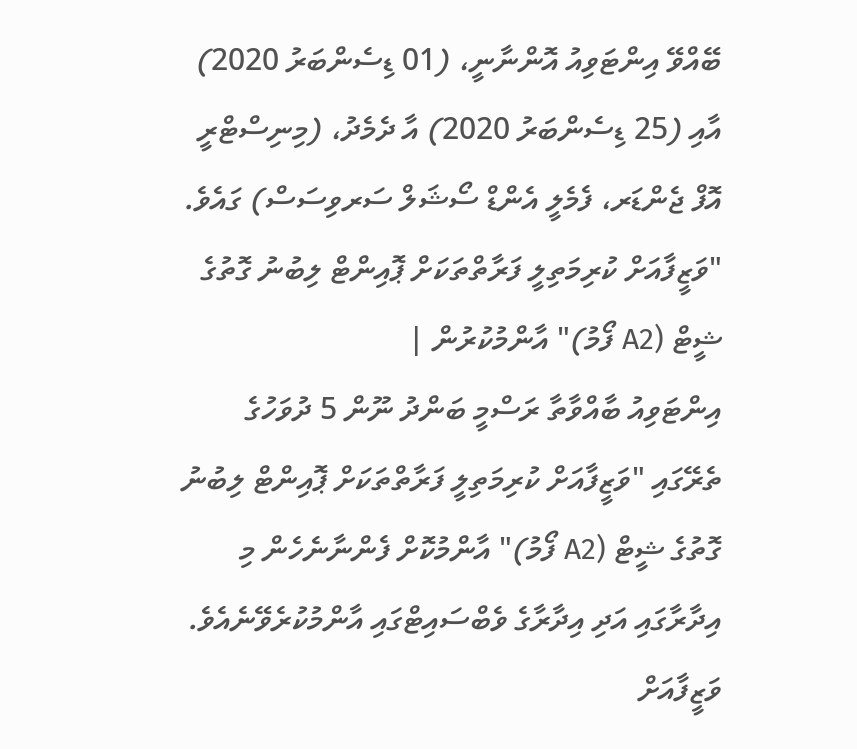ބޭއްވޭ އިންޓަވިއު އޮންނާނީ، (01 ޑިސެންބަރު 2020) އާއި (25 ޑިސެންބަރު 2020) އާ ދެމެދު، (މިނިސްޓްރީ އޮފް ޖެންޑަރ، ފެމެލީ އެންޑް ސޯޝަލް ސަރވިސަސް) ގައެވެ.
"ވަޒީފާއަށް ކުރިމަތިލީ ފަރާތްތަކަށް ޕޮއިންޓް ލިބުނު ގޮތުގެ ޝީޓް (A2 ފޯމު)" އާންމުކުރުން |
އިންޓަވިއު ބާއްވާތާ ރަސްމީ ބަންދު ނޫން 5 ދުވަހުގެ ތެރޭގައި "ވަޒީފާއަށް ކުރިމަތިލީ ފަރާތްތަކަށް ޕޮއިންޓް ލިބުނު ގޮތުގެ ޝީޓް (A2 ފޯމު)" އާންމުކޮށް ފެންނާނެހެން މި އިދާރާގައި އަދި އިދާރާގެ ވެބްސައިޓްގައި އާންމުކުރެވޭނެއެވެ. ވަޒީފާއަށް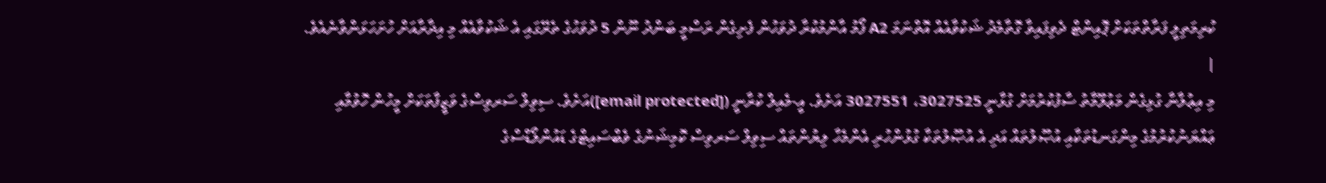ކުރިމަތިލީ ފަރާތްތަކަށް ޕޮއިންޓް ދެވިފައިވާ ގޮތާމެދު ޝަކުވާއެއް އޮތްނަމަ A2 ފޯމު އާންމުކުރާ ދުވަހުން ފެށިގެން ރަސްމީ ބަންދު ނޫން 5 ދުވަހުގެ ތެރޭގައި އެ ޝަކުވާއެއް މި އިދާރާއަށް ހުށަހަޅަންވާނެއެވެ. |
މި އިޢުލާނާ ގުޅިގެން މަޢުލޫމާތު ސާފުކުރުމަށް ގުޅާނީ 3027525، 3027551 އަށެވެ. އީ-މެއިލް ކުރާނީ ([email protected])އަށެވެ. ސިވިލް ސަރވިސްގެ ވަޒީފާތަކަށް މީހުން ހޮވުމާއި ޢައްޔަނުކުރުމުގެ މިންގަނޑުތަކާއި އުޞޫލުތައް އަދި އެ އުޞޫލުތަކާ ގުޅުންހުރި އެންމެހާ ލިޔުންތައް ސިވިލް ސަރވިސް ކޮމިޝަނުގެ ވެބްސައިޓްގެ ޑައުންލޯޑްސްގެ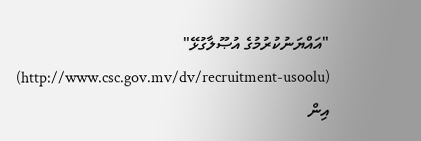"އައްޔަނުކުރުމުގެ އުޞޫލާގުޅޭ" (http://www.csc.gov.mv/dv/recruitment-usoolu) އިން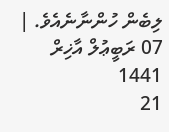ލިބެން ހުންނާނެއެވެ. |
07 ރަބީޢުލް އާޚިރް 1441
21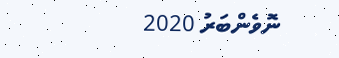ނޮވެންބަރު 2020